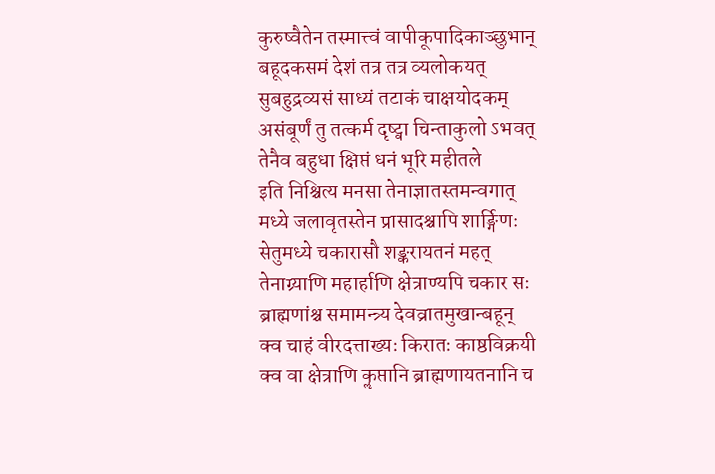कुरुष्वैतेन तस्मात्त्वं वापीकूपादिकाञ्छुभान्
बहूदकसमं देशं तत्र तत्र व्यलोकयत्
सुबहुद्रव्यसं साध्यं तटाकं चाक्षयोदकम्
असंबूर्णं तु तत्कर्म दृष्ट्वा चिन्ताकुलो ऽभवत्
तेनैव बहुधा क्षिप्तं धनं भूरि महीतले
इति निश्चित्य मनसा तेनाज्ञातस्तमन्वगात्
मध्ये जलावृतस्तेन प्रासादश्चापि शार्ङ्गिणः
सेतुमध्ये चकारासौ शङ्करायतनं महत्
तेनाग्र्याणि महार्हाणि क्षेत्राण्यपि चकार सः
ब्राह्मणांश्च समामन्त्र्य देवव्रातमुखान्बहून्
क्व चाहं वीरदत्ताख्यः किरातः काष्ठविक्रयी
क्व वा क्षेत्राणि कॢप्तानि ब्राह्मणायतनानि च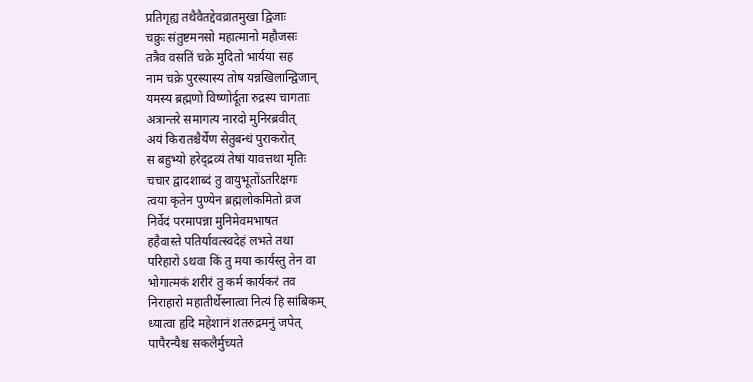प्रतिगृह्य तथैवैतद्देवव्रातमुखा द्विजाः
चक्रुः संतुष्टमनसो महात्मानो महौजसः
तत्रैव वसतिं चक्रे मुदितो भार्यया सह
नाम चक्रे पुरस्यास्य तोष यन्नखिलान्द्विजान्
यमस्य ब्रह्मणो विष्णोर्दूता रुद्रस्य चागताः
अत्रान्तरे समागत्य नारदो मुनिरब्रवीत्
अयं किरातश्चैर्येण सेतुबन्धं पुराकरोत्
स बहुभ्यो हरेद्द्रव्यं तेषां यावत्तथा मृतिः
चचार द्वादशाब्दं तु वायुभूतोंऽतरिक्षगः
त्वया कृतेन पुण्येन ब्रह्मलोकमितो व्रज
निर्वेदं परमापन्ना मुनिमेवमभाषत
हहैवास्ते पतिर्यावत्स्वदेहं लभते तथा
परिहारो ऽथवा किं तु मया कार्यस्तु तेन वा
भोगात्मकं शरीरं तु कर्म कार्यकरं तव
निराहारो महातीर्थेस्नात्वा नित्यं हि सांबिकम्
ध्यात्वा हृदि महेशानं शतरुद्रमनुं जपेत्
पापैरन्यैश्च सकलैर्मुच्यते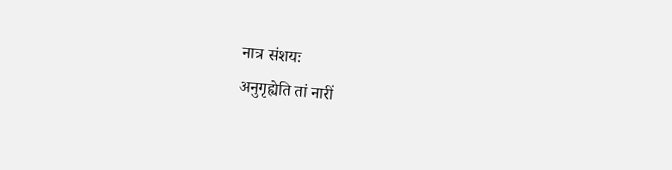नात्र संशयः
अनुगृह्येति तां नारीं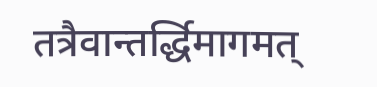तत्रैवान्तर्द्धिमागमत्